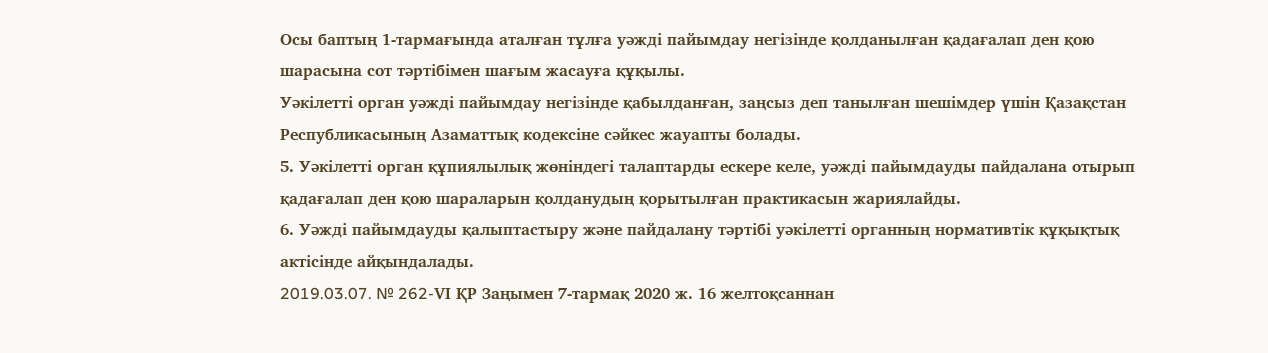Осы баптың 1-тармағында аталған тұлға уәжді пайымдау негізінде қолданылған қадағалап ден қою шарасына сот тәртібімен шағым жасауға құқылы.
Уәкілетті орган уәжді пайымдау негізінде қабылданған, заңсыз деп танылған шешімдер үшін Қазақстан Республикасының Азаматтық кодексіне сәйкес жауапты болады.
5. Уәкілетті орган құпиялылық жөніндегі талаптарды ескере келе, уәжді пайымдауды пайдалана отырып қадағалап ден қою шараларын қолданудың қорытылған практикасын жариялайды.
6. Уәжді пайымдауды қалыптастыру және пайдалану тәртібі уәкілетті органның нормативтік құқықтық актісінде айқындалады.
2019.03.07. № 262-VІ ҚР Заңымен 7-тармақ 2020 ж. 16 желтоқсаннан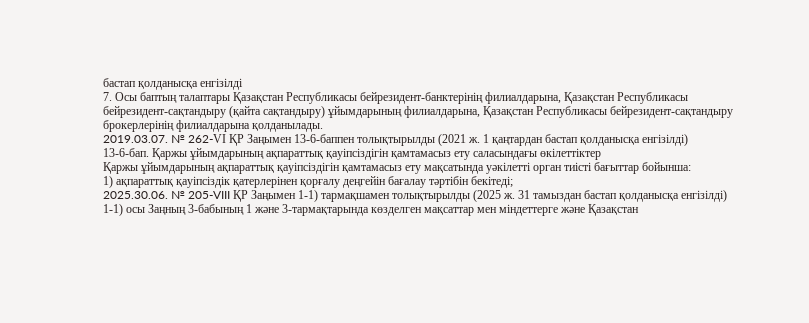бастап қолданысқа енгізілді
7. Осы баптың талаптары Қазақстан Республикасы бейрезидент-банктерінің филиалдарына, Қазақстан Республикасы бейрезидент-сақтандыру (қайта сақтандыру) ұйымдарының филиалдарына, Қазақстан Республикасы бейрезидент-сақтандыру брокерлерінің филиалдарына қолданылады.
2019.03.07. № 262-VІ ҚР Заңымен 13-6-баппен толықтырылды (2021 ж. 1 қаңтардан бастап қолданысқа енгізілді)
13-6-бап. Қаржы ұйымдарының ақпараттық қауіпсіздігін қамтамасыз ету саласындағы өкілеттіктер
Қаржы ұйымдарының ақпараттық қауіпсіздігін қамтамасыз ету мақсатында уәкілетті орган тиісті бағыттар бойынша:
1) ақпараттық қауіпсіздік қатерлерінен қорғалу деңгейін бағалау тәртібін бекітеді;
2025.30.06. № 205-VIII ҚР Заңымен 1-1) тармақшамен толықтырылды (2025 ж. 31 тамыздан бастап қолданысқа енгізілді)
1-1) осы Заңның 3-бабының 1 жəне 3-тармақтарында көзделген мақсаттар мен міндеттерге жəне Қазақстан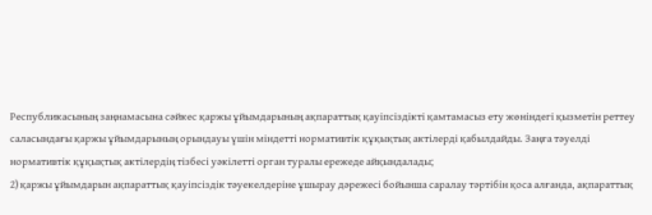Республикасының заңнамасына сəйкес қаржы ұйымдарының ақпараттық қауіпсіздікті қамтамасыз ету жөніндегі қызметін реттеу саласындағы қаржы ұйымдарының орындауы үшін міндетті нормативтік құқықтық актілерді қабылдайды. Заңға тəуелді нормативтік құқықтық актілердің тізбесі уəкілетті орган туралы ережеде айқындалады;
2) қаржы ұйымдарын ақпараттық қауіпсіздік тәуекелдеріне ұшырау дәрежесі бойынша саралау тәртібін қоса алғанда, ақпараттық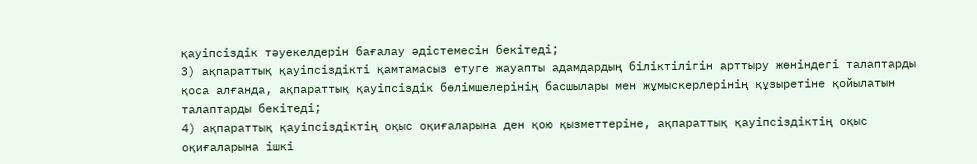қауіпсіздік тәуекелдерін бағалау әдістемесін бекітеді;
3) ақпараттық қауіпсіздікті қамтамасыз етуге жауапты адамдардың біліктілігін арттыру жөніндегі талаптарды қоса алғанда, ақпараттық қауіпсіздік бөлімшелерінің басшылары мен жұмыскерлерінің құзыретіне қойылатын талаптарды бекітеді;
4) ақпараттық қауіпсіздіктің оқыс оқиғаларына ден қою қызметтеріне, ақпараттық қауіпсіздіктің оқыс оқиғаларына ішкі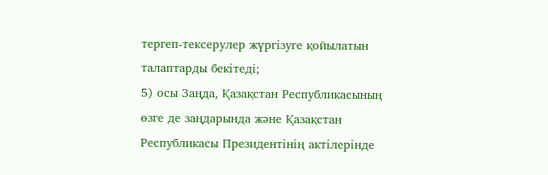тергеп-тексерулер жүргізуге қойылатын талаптарды бекітеді;
5) осы Заңда, Қазақстан Республикасының өзге де заңдарында және Қазақстан Республикасы Президентінің актілерінде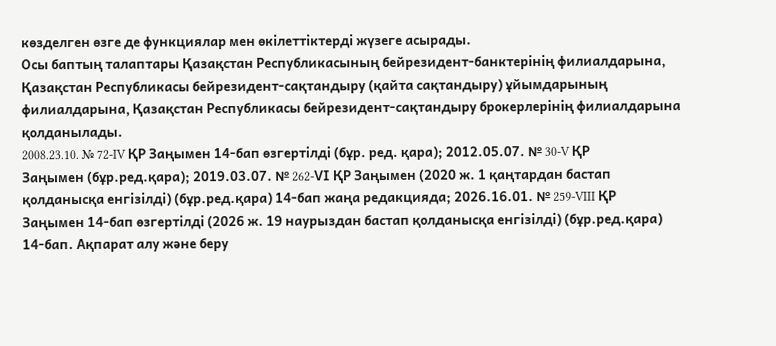көзделген өзге де функциялар мен өкілеттіктерді жүзеге асырады.
Осы баптың талаптары Қазақстан Республикасының бейрезидент-банктерінің филиалдарына, Қазақстан Республикасы бейрезидент-сақтандыру (қайта сақтандыру) ұйымдарының филиалдарына, Қазақстан Республикасы бейрезидент-сақтандыру брокерлерінің филиалдарына қолданылады.
2008.23.10. № 72-IV ҚР Заңымен 14-бап өзгертілді (бұр. ред. қара); 2012.05.07. № 30-V ҚР Заңымен (бұр.ред.қара); 2019.03.07. № 262-VІ ҚР Заңымен (2020 ж. 1 қаңтардан бастап қолданысқа енгізілді) (бұр.ред.қара) 14-бап жаңа редакцияда; 2026.16.01. № 259-VIII ҚР Заңымен 14-бап өзгертілді (2026 ж. 19 наурыздан бастап қолданысқа енгізілді) (бұр.ред.қара)
14-бап. Ақпарат алу және беру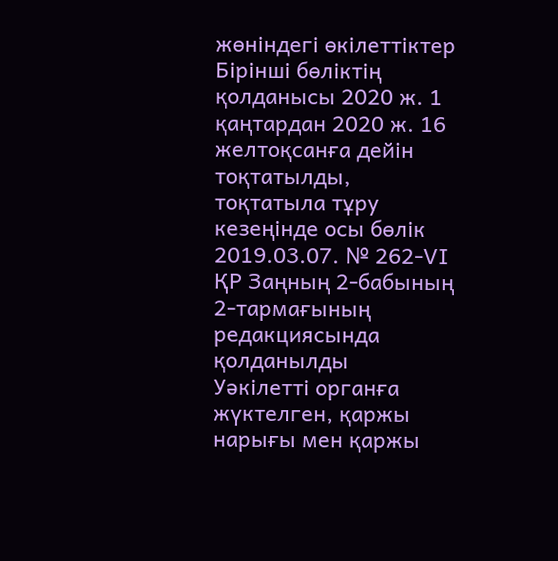жөніндегі өкiлеттiктер
Бірінші бөліктің қолданысы 2020 ж. 1 қаңтардан 2020 ж. 16 желтоқсанға дейін тоқтатылды, тоқтатыла тұру кезеңінде осы бөлік 2019.03.07. № 262-VІ ҚР Заңның 2-бабының 2-тармағының редакциясында қолданылды
Уәкiлеттi органға жүктелген, қаржы нарығы мен қаржы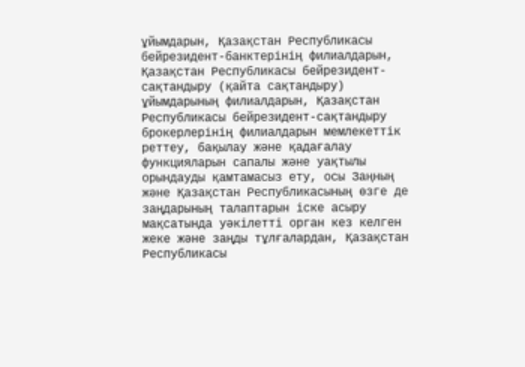ұйымдарын, Қазақстан Республикасы бейрезидент-банктерінің филиалдарын, Қазақстан Республикасы бейрезидент-сақтандыру (қайта сақтандыру) ұйымдарының филиалдарын, Қазақстан Республикасы бейрезидент-сақтандыру брокерлерінің филиалдарын мемлекеттік реттеу, бақылау және қадағалау функцияларын сапалы және уақтылы орындауды қамтамасыз ету, осы Заңның және Қазақстан Республикасының өзге де заңдарының талаптарын iске асыру мақсатында уәкiлеттi орган кез келген жеке және заңды тұлғалардан, Қазақстан Республикасы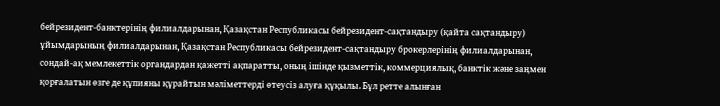бейрезидент-банктерінің филиалдарынан, Қазақстан Республикасы бейрезидент-сақтандыру (қайта сақтандыру) ұйымдарының филиалдарынан, Қазақстан Республикасы бейрезидент-сақтандыру брокерлерінің филиалдарынан, сондай-ақ мемлекеттiк органдардан қажетті ақпаратты, оның ішінде қызметтiк, коммерциялық, банктік және заңмен қорғалатын өзге де құпияны құрайтын мәлiметтердi өтеусіз алуға құқылы. Бұл ретте алынған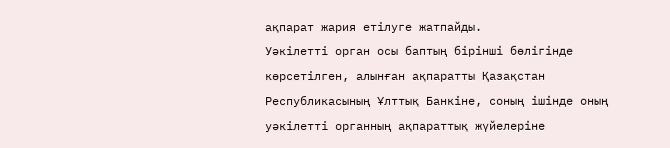ақпарат жария етілуге жатпайды.
Уәкілетті орган осы баптың бірінші бөлігінде көрсетілген, алынған ақпаратты Қазақстан Республикасының Ұлттық Банкіне, соның ішінде оның уәкілетті органның ақпараттық жүйелеріне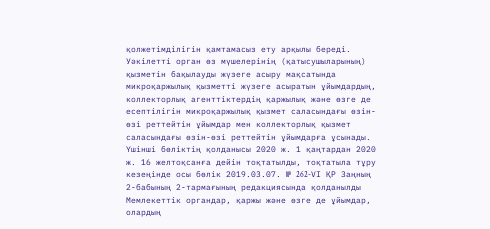қолжетімділігін қамтамасыз ету арқылы береді.
Уəкілетті орган өз мүшелерінің (қатысушыларының) қызметін бақылауды жүзеге асыру мақсатында микроқаржылық қызметті жүзеге асыратын ұйымдардың, коллекторлық агенттіктердің қаржылық жəне өзге де есептілігін микроқаржылық қызмет саласындағы өзін-өзі реттейтін ұйымдар мен коллекторлық қызмет саласындағы өзін-өзі реттейтін ұйымдарға ұсынады.
Үшінші бөліктің қолданысы 2020 ж. 1 қаңтардан 2020 ж. 16 желтоқсанға дейін тоқтатылды, тоқтатыла тұру кезеңінде осы бөлік 2019.03.07. № 262-VІ ҚР Заңның 2-бабының 2-тармағының редакциясында қолданылды
Мемлекеттік органдар, қаржы және өзге де ұйымдар, олардың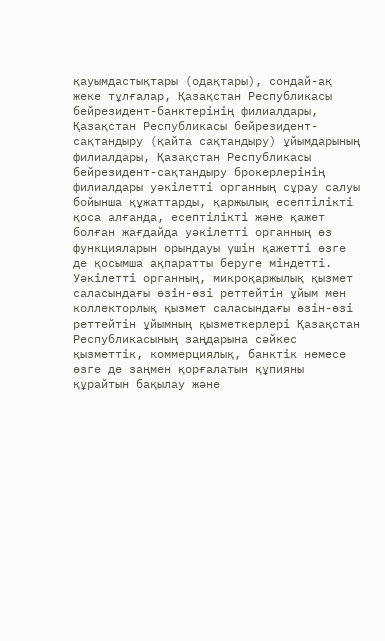қауымдастықтары (одақтары), сондай-ақ жеке тұлғалар, Қазақстан Республикасы бейрезидент-банктерінің филиалдары, Қазақстан Республикасы бейрезидент-сақтандыру (қайта сақтандыру) ұйымдарының филиалдары, Қазақстан Республикасы бейрезидент-сақтандыру брокерлерінің филиалдары уәкілетті органның сұрау салуы бойынша құжаттарды, қаржылық есептілікті қоса алғанда, есептілікті және қажет болған жағдайда уәкілетті органның өз функцияларын орындауы үшін қажетті өзге де қосымша ақпаратты беруге міндетті.
Уəкілетті органның, микроқаржылық қызмет саласындағы өзін-өзі реттейтін ұйым мен коллекторлық қызмет саласындағы өзін-өзі реттейтін ұйымның қызметкерлері Қазақстан Республикасының заңдарына сəйкес қызметтік, коммерциялық, банктік немесе өзге де заңмен қорғалатын құпияны құрайтын бақылау жəне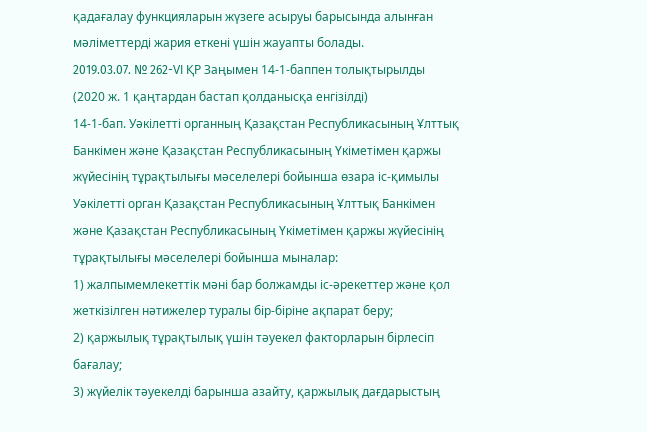қадағалау функцияларын жүзеге асыруы барысында алынған мəліметтерді жария еткені үшін жауапты болады.
2019.03.07. № 262-VІ ҚР Заңымен 14-1-баппен толықтырылды (2020 ж. 1 қаңтардан бастап қолданысқа енгізілді)
14-1-бап. Уәкілетті органның Қазақстан Республикасының Ұлттық Банкімен және Қазақстан Республикасының Үкіметімен қаржы жүйесінің тұрақтылығы мәселелері бойынша өзара іс-қимылы
Уәкілетті орган Қазақстан Республикасының Ұлттық Банкімен және Қазақстан Республикасының Үкіметімен қаржы жүйесінің тұрақтылығы мәселелері бойынша мыналар:
1) жалпымемлекеттік мәні бар болжамды іс-әрекеттер және қол жеткізілген нәтижелер туралы бір-біріне ақпарат беру;
2) қаржылық тұрақтылық үшін тәуекел факторларын бірлесіп бағалау;
3) жүйелік тәуекелді барынша азайту, қаржылық дағдарыстың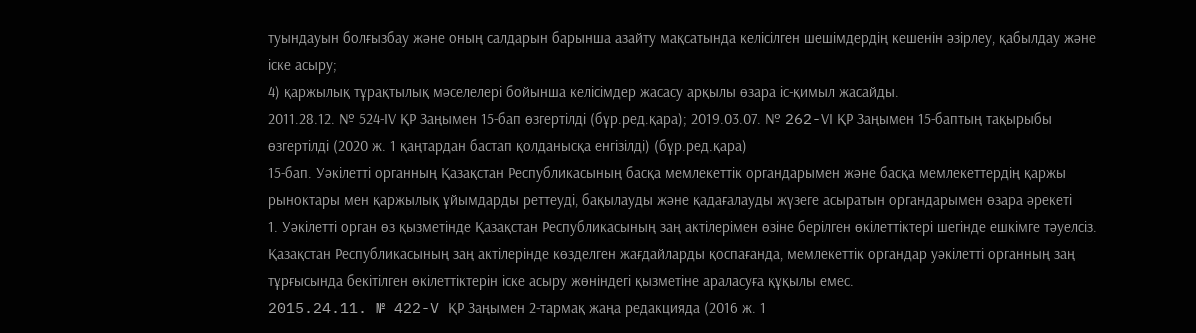туындауын болғызбау және оның салдарын барынша азайту мақсатында келісілген шешімдердің кешенін әзірлеу, қабылдау және іске асыру;
4) қаржылық тұрақтылық мәселелері бойынша келісімдер жасасу арқылы өзара іс-қимыл жасайды.
2011.28.12. № 524-ІV ҚР Заңымен 15-бап өзгертілді (бұр.ред.қара); 2019.03.07. № 262-VІ ҚР Заңымен 15-баптың тақырыбы өзгертілді (2020 ж. 1 қаңтардан бастап қолданысқа енгізілді) (бұр.ред.қара)
15-бап. Уәкiлеттi органның Қазақстан Республикасының басқа мемлекеттік органдарымен және басқа мемлекеттердiң қаржы рыноктары мен қаржылық ұйымдарды реттеудi, бақылауды және қадағалауды жүзеге асыратын органдарымен өзара әрекетi
1. Уәкiлеттi орган өз қызметiнде Қазақстан Республикасының заң актілерімен өзiне берiлген өкiлеттiктерi шегiнде ешкiмге тәуелсiз. Қазақстан Республикасының заң актілерінде көзделген жағдайларды қоспағанда, мемлекеттік органдар уәкiлеттi органның заң тұрғысында бекітілген өкiлеттiктерiн iске асыру жөніндегі қызметiне араласуға құқылы емес.
2015.24.11. № 422-V ҚР Заңымен 2-тармақ жаңа редакцияда (2016 ж. 1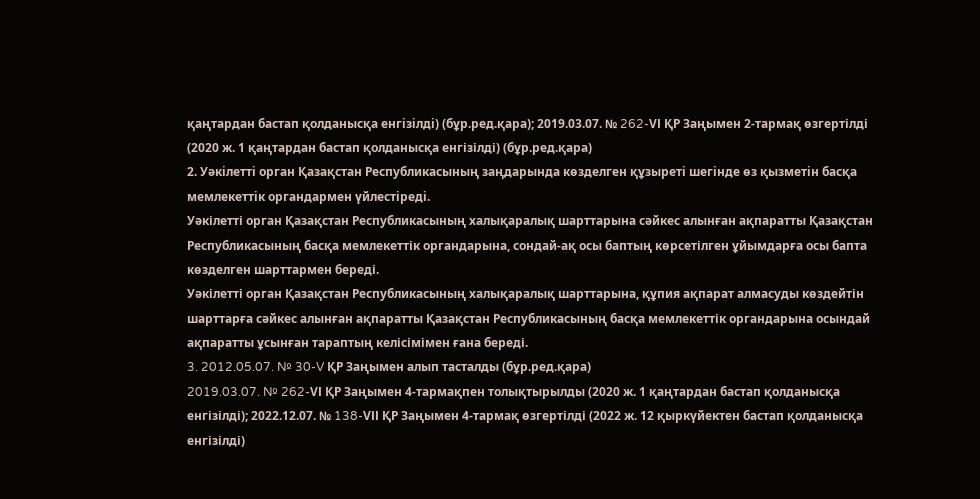қаңтардан бастап қолданысқа енгiзiлдi) (бұр.ред.қара); 2019.03.07. № 262-VІ ҚР Заңымен 2-тармақ өзгертілді (2020 ж. 1 қаңтардан бастап қолданысқа енгізілді) (бұр.ред.қара)
2. Уәкiлеттi орган Қазақстан Республикасының заңдарында көзделген құзыретi шегiнде өз қызметiн басқа мемлекеттiк органдармен үйлестiредi.
Уәкілетті орган Қазақстан Республикасының халықаралық шарттарына сәйкес алынған ақпаратты Қазақстан Республикасының басқа мемлекеттік органдарына, сондай-ақ осы баптың көрсетілген ұйымдарға осы бапта көзделген шарттармен береді.
Уәкілетті орган Қазақстан Республикасының халықаралық шарттарына, құпия ақпарат алмасуды көздейтін шарттарға сәйкес алынған ақпаратты Қазақстан Республикасының басқа мемлекеттік органдарына осындай ақпаратты ұсынған тараптың келісімімен ғана береді.
3. 2012.05.07. № 30-V ҚР Заңымен алып тасталды (бұр.ред.қара)
2019.03.07. № 262-VІ ҚР Заңымен 4-тармақпен толықтырылды (2020 ж. 1 қаңтардан бастап қолданысқа енгізілді); 2022.12.07. № 138-VІІ ҚР Заңымен 4-тармақ өзгертілді (2022 ж. 12 қыркүйектен бастап қолданысқа енгізілді)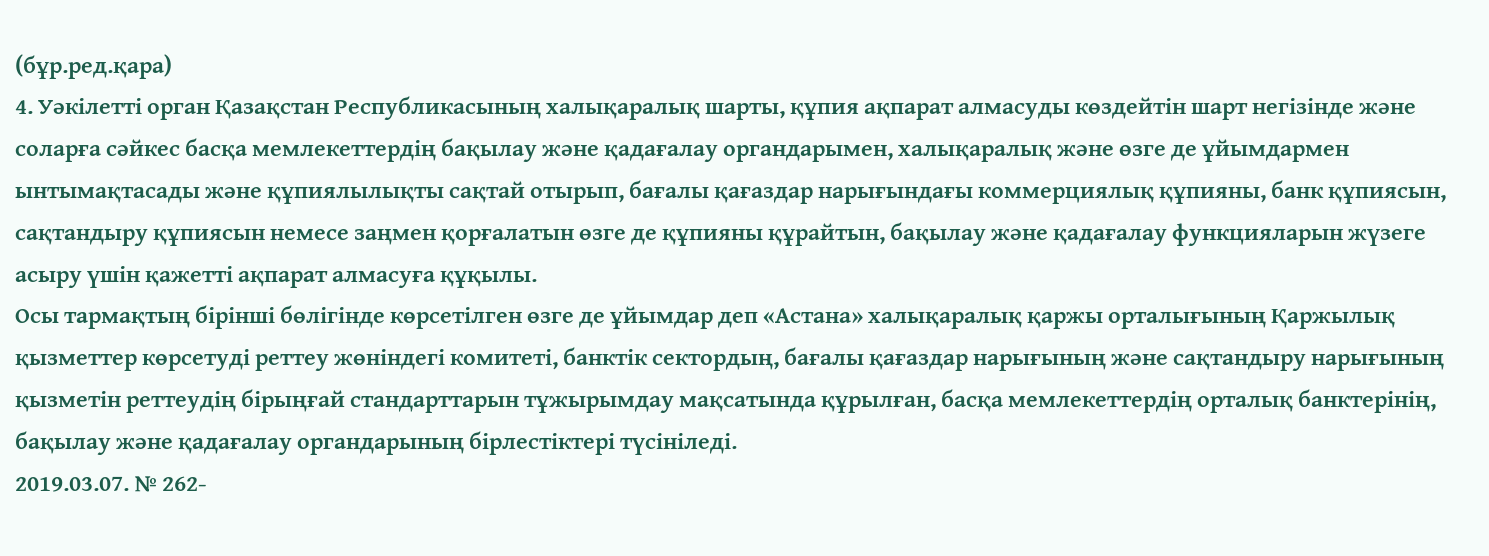(бұр.ред.қара)
4. Уәкілетті орган Қазақстан Республикасының халықаралық шарты, құпия ақпарат алмасуды көздейтін шарт негізінде және соларға сәйкес басқа мемлекеттердің бақылау және қадағалау органдарымен, халықаралық және өзге де ұйымдармен ынтымақтасады және құпиялылықты сақтай отырып, бағалы қағаздар нарығындағы коммерциялық құпияны, банк құпиясын, сақтандыру құпиясын немесе заңмен қорғалатын өзге де құпияны құрайтын, бақылау және қадағалау функцияларын жүзеге асыру үшін қажетті ақпарат алмасуға құқылы.
Осы тармақтың бірінші бөлігінде көрсетілген өзге де ұйымдар деп «Астана» халықаралық қаржы орталығының Қаржылық қызметтер көрсетуді реттеу жөніндегі комитеті, банктік сектордың, бағалы қағаздар нарығының және сақтандыру нарығының қызметін реттеудің бірыңғай стандарттарын тұжырымдау мақсатында құрылған, басқа мемлекеттердің орталық банктерінің, бақылау және қадағалау органдарының бірлестіктері түсініледі.
2019.03.07. № 262-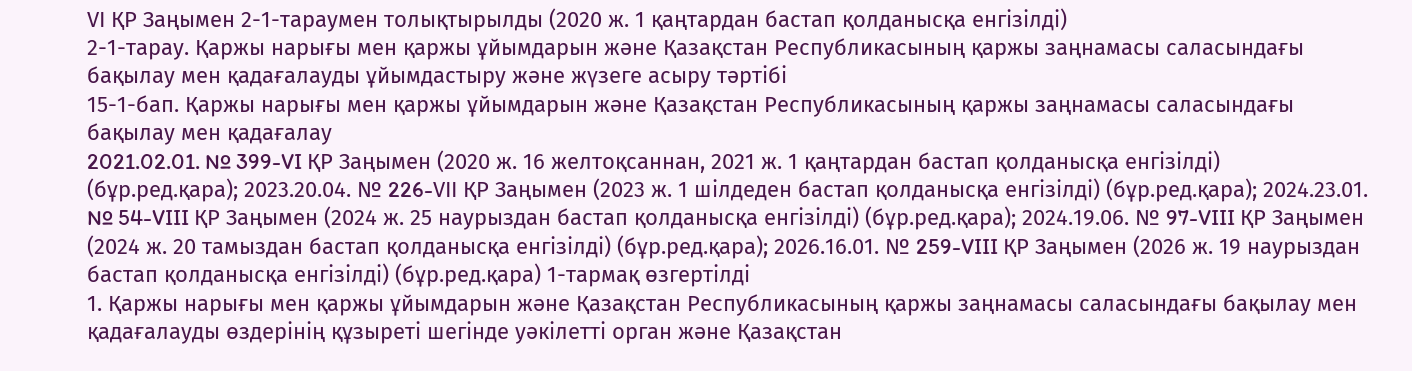VІ ҚР Заңымен 2-1-тараумен толықтырылды (2020 ж. 1 қаңтардан бастап қолданысқа енгізілді)
2-1-тарау. Қаржы нарығы мен қаржы ұйымдарын және Қазақстан Республикасының қаржы заңнамасы саласындағы бақылау мен қадағалауды ұйымдастыру және жүзеге асыру тәртібі
15-1-бап. Қаржы нарығы мен қаржы ұйымдарын және Қазақстан Республикасының қаржы заңнамасы саласындағы бақылау мен қадағалау
2021.02.01. № 399-VI ҚР Заңымен (2020 ж. 16 желтоқсаннан, 2021 ж. 1 қаңтардан бастап қолданысқа енгізілді) (бұр.ред.қара); 2023.20.04. № 226-VІІ ҚР Заңымен (2023 ж. 1 шілдеден бастап қолданысқа енгізілді) (бұр.ред.қара); 2024.23.01. № 54-VIII ҚР Заңымен (2024 ж. 25 наурыздан бастап қолданысқа енгізілді) (бұр.ред.қара); 2024.19.06. № 97-VIII ҚР Заңымен (2024 ж. 20 тамыздан бастап қолданысқа енгізілді) (бұр.ред.қара); 2026.16.01. № 259-VIII ҚР Заңымен (2026 ж. 19 наурыздан бастап қолданысқа енгізілді) (бұр.ред.қара) 1-тармақ өзгертілді
1. Қаржы нарығы мен қаржы ұйымдарын және Қазақстан Республикасының қаржы заңнамасы саласындағы бақылау мен қадағалауды өздерінің құзыреті шегінде уәкілетті орган және Қазақстан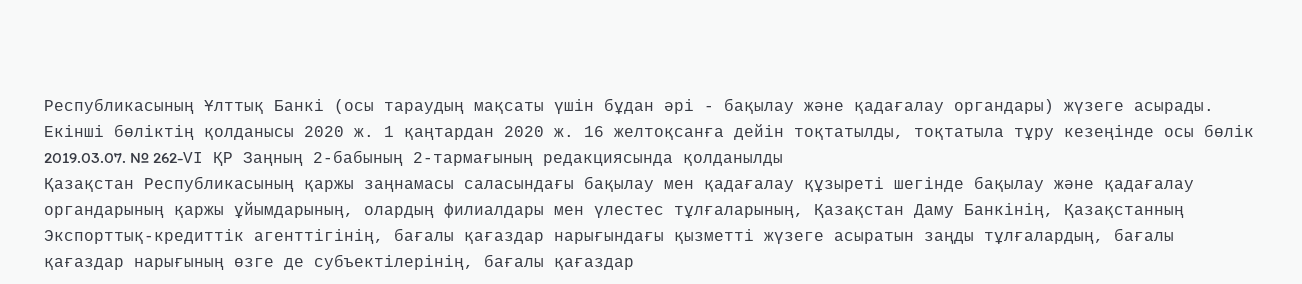Республикасының Ұлттық Банкі (осы тараудың мақсаты үшін бұдан әрі - бақылау және қадағалау органдары) жүзеге асырады.
Екінші бөліктің қолданысы 2020 ж. 1 қаңтардан 2020 ж. 16 желтоқсанға дейін тоқтатылды, тоқтатыла тұру кезеңінде осы бөлік 2019.03.07. № 262-VІ ҚР Заңның 2-бабының 2-тармағының редакциясында қолданылды
Қазақстан Республикасының қаржы заңнамасы саласындағы бақылау мен қадағалау құзыреті шегінде бақылау және қадағалау органдарының қаржы ұйымдарының, олардың филиалдары мен үлестес тұлғаларының, Қазақстан Даму Банкінің, Қазақстанның Экспорттық-кредиттік агенттігінің, бағалы қағаздар нарығындағы қызметті жүзеге асыратын заңды тұлғалардың, бағалы қағаздар нарығының өзге де субъектілерінің, бағалы қағаздар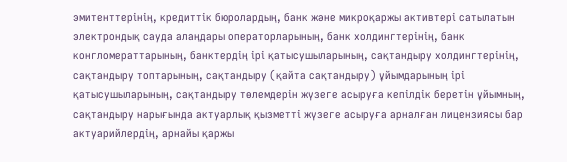эмитенттерінің, кредиттік бюролардың, банк жəне микроқаржы активтері сатылатын электрондық сауда алаңдары операторларының, банк холдингтерінің, банк конгломераттарының, банктердің ірі қатысушыларының, сақтандыру холдингтерінің, сақтандыру топтарының, сақтандыру (қайта сақтандыру) ұйымдарының ірі қатысушыларының, сақтандыру төлемдерін жүзеге асыруға кепілдік беретін ұйымның, сақтандыру нарығында актуарлық қызметті жүзеге асыруға арналған лицензиясы бар актуарийлердің, арнайы қаржы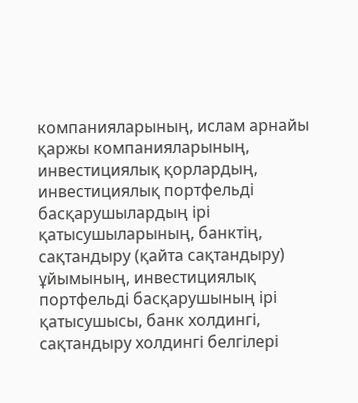компанияларының, ислам арнайы қаржы компанияларының, инвестициялық қорлардың, инвестициялық портфельді басқарушылардың ірі қатысушыларының, банктің, сақтандыру (қайта сақтандыру) ұйымының, инвестициялық портфельді басқарушының ірі қатысушысы, банк холдингі, сақтандыру холдингі белгілері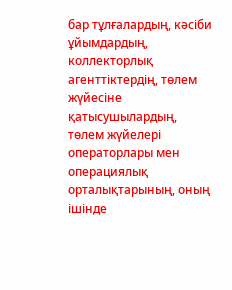бар тұлғалардың, кәсіби ұйымдардың, коллекторлық агенттіктердің, төлем жүйесіне қатысушылардың, төлем жүйелері операторлары мен операциялық орталықтарының, оның ішінде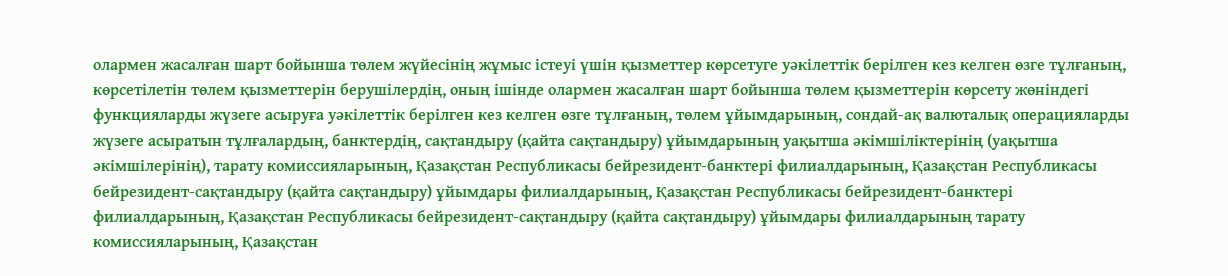олармен жасалған шарт бойынша төлем жүйесінің жұмыс істеуі үшін қызметтер көрсетуге уәкілеттік берілген кез келген өзге тұлғаның, көрсетілетін төлем қызметтерін берушілердің, оның ішінде олармен жасалған шарт бойынша төлем қызметтерін көрсету жөніндегі функцияларды жүзеге асыруға уәкілеттік берілген кез келген өзге тұлғаның, төлем ұйымдарының, сондай-ақ валюталық операцияларды жүзеге асыратын тұлғалардың, банктердің, сақтандыру (қайта сақтандыру) ұйымдарының уақытша әкімшіліктерінің (уақытша әкімшілерінің), тарату комиссияларының, Қазақстан Республикасы бейрезидент-банктері филиалдарының, Қазақстан Республикасы бейрезидент-сақтандыру (қайта сақтандыру) ұйымдары филиалдарының, Қазақстан Республикасы бейрезидент-банктері филиалдарының, Қазақстан Республикасы бейрезидент-сақтандыру (қайта сақтандыру) ұйымдары филиалдарының тарату комиссияларының, Қазақстан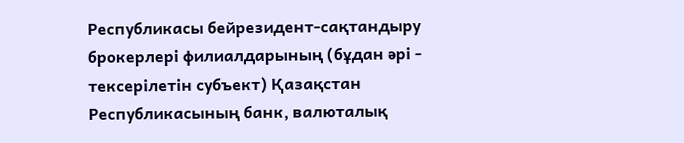Республикасы бейрезидент-сақтандыру брокерлері филиалдарының (бұдан әрі - тексерілетін субъект) Қазақстан Республикасының банк, валюталық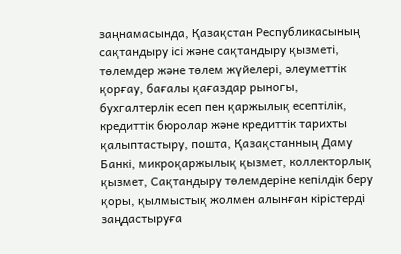заңнамасында, Қазақстан Республикасының сақтандыру ісі және сақтандыру қызметі, төлемдер және төлем жүйелері, әлеуметтік қорғау, бағалы қағаздар рыногы, бухгалтерлік есеп пен қаржылық есептілік, кредиттік бюролар және кредиттік тарихты қалыптастыру, пошта, Қазақстанның Даму Банкі, микроқаржылық қызмет, коллекторлық қызмет, Сақтандыру төлемдеріне кепілдік беру қоры, қылмыстық жолмен алынған кірістерді заңдастыруға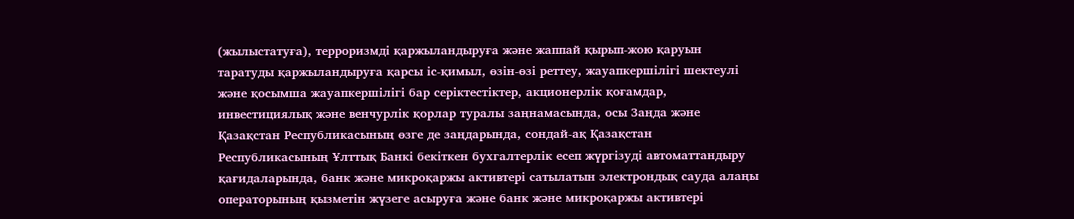(жылыстатуға), терроризмді қаржыландыруға және жаппай қырып-жою қаруын таратуды қаржыландыруға қарсы іс-қимыл, өзін-өзі реттеу, жауапкершілігі шектеулі жəне қосымша жауапкершілігі бар серіктестіктер, акционерлік қоғамдар, инвестициялық және венчурлік қорлар туралы заңнамасында, осы Заңда және Қазақстан Республикасының өзге де заңдарында, сондай-ақ Қазақстан Республикасының Ұлттық Банкі бекіткен бухгалтерлік есеп жүргізуді автоматтандыру қағидаларында, банк жəне микроқаржы активтері сатылатын электрондық сауда алаңы операторының қызметін жүзеге асыруға жəне банк жəне микроқаржы активтері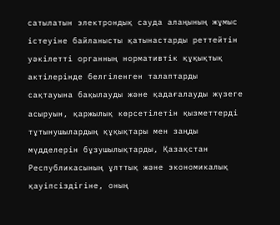сатылатын электрондық сауда алаңының жұмыс істеуіне байланысты қатынастарды реттейтін уəкілетті органның нормативтік құқықтық актілерінде белгіленген талаптарды сақтауына бақылауды және қадағалауды жүзеге асыруын, қаржылық көрсетілетін қызметтерді тұтынушылардың құқықтары мен заңды мүдделерін бұзушылықтарды, Қазақстан Республикасының ұлттық және экономикалық қауіпсіздігіне, оның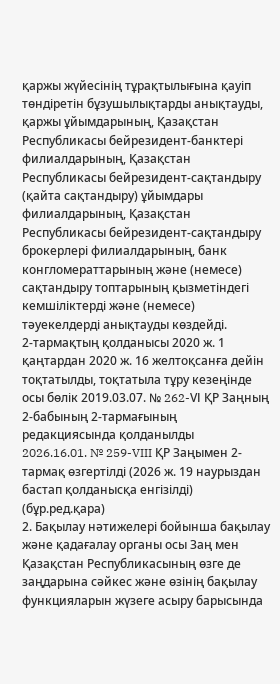қаржы жүйесінің тұрақтылығына қауіп төндіретін бұзушылықтарды анықтауды, қаржы ұйымдарының, Қазақстан Республикасы бейрезидент-банктері филиалдарының, Қазақстан Республикасы бейрезидент-сақтандыру (қайта сақтандыру) ұйымдары филиалдарының, Қазақстан Республикасы бейрезидент-сақтандыру брокерлері филиалдарының, банк конгломераттарының және (немесе) сақтандыру топтарының қызметіндегі кемшіліктерді және (немесе) тәуекелдерді анықтауды көздейді.
2-тармақтың қолданысы 2020 ж. 1 қаңтардан 2020 ж. 16 желтоқсанға дейін тоқтатылды, тоқтатыла тұру кезеңінде осы бөлік 2019.03.07. № 262-VІ ҚР Заңның 2-бабының 2-тармағының редакциясында қолданылды
2026.16.01. № 259-VIII ҚР Заңымен 2-тармақ өзгертілді (2026 ж. 19 наурыздан бастап қолданысқа енгізілді) (бұр.ред.қара)
2. Бақылау нәтижелері бойынша бақылау және қадағалау органы осы Заң мен Қазақстан Республикасының өзге де заңдарына сәйкес және өзінің бақылау функцияларын жүзеге асыру барысында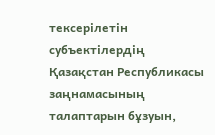тексерілетін субъектілердің Қазақстан Республикасы заңнамасының талаптарын бұзуын,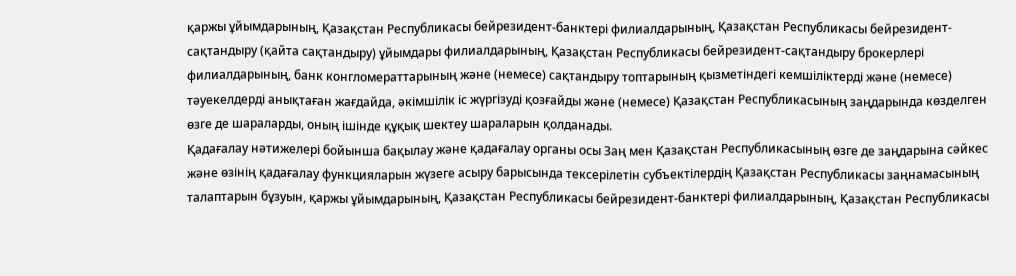қаржы ұйымдарының, Қазақстан Республикасы бейрезидент-банктері филиалдарының, Қазақстан Республикасы бейрезидент-сақтандыру (қайта сақтандыру) ұйымдары филиалдарының, Қазақстан Республикасы бейрезидент-сақтандыру брокерлері филиалдарының, банк конгломераттарының және (немесе) сақтандыру топтарының қызметіндегі кемшіліктерді және (немесе) тәуекелдерді анықтаған жағдайда, әкімшілік іс жүргізуді қозғайды жəне (немесе) Қазақстан Республикасының заңдарында көзделген өзге де шараларды, оның ішінде құқық шектеу шараларын қолданады.
Қадағалау нәтижелері бойынша бақылау және қадағалау органы осы Заң мен Қазақстан Республикасының өзге де заңдарына сәйкес және өзінің қадағалау функцияларын жүзеге асыру барысында тексерілетін субъектілердің Қазақстан Республикасы заңнамасының талаптарын бұзуын, қаржы ұйымдарының, Қазақстан Республикасы бейрезидент-банктері филиалдарының, Қазақстан Республикасы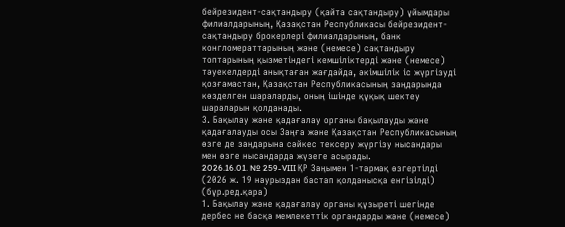бейрезидент-сақтандыру (қайта сақтандыру) ұйымдары филиалдарының, Қазақстан Республикасы бейрезидент-сақтандыру брокерлері филиалдарының, банк конгломераттарының және (немесе) сақтандыру топтарының қызметіндегі кемшіліктерді және (немесе) тәуекелдерді анықтаған жағдайда, әкімшілік іс жүргізуді қозғамастан, Қазақстан Республикасының заңдарында көзделген шараларды, оның ішінде құқық шектеу шараларын қолданады.
3. Бақылау және қадағалау органы бақылауды және қадағалауды осы Заңға және Қазақстан Республикасының өзге де заңдарына сәйкес тексеру жүргізу нысандары мен өзге нысандарда жүзеге асырады.
2026.16.01. № 259-VIII ҚР Заңымен 1-тармақ өзгертілді (2026 ж. 19 наурыздан бастап қолданысқа енгізілді) (бұр.ред.қара)
1. Бақылау және қадағалау органы құзыреті шегінде дербес не басқа мемлекеттік органдарды және (немесе)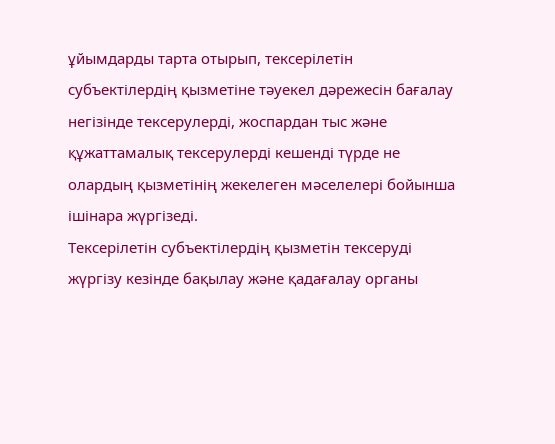ұйымдарды тарта отырып, тексерілетін субъектілердің қызметіне тәуекел дәрежесін бағалау негізінде тексерулерді, жоспардан тыс және құжаттамалық тексерулерді кешенді түрде не олардың қызметінің жекелеген мәселелері бойынша ішінара жүргізеді.
Тексерілетін субъектілердің қызметін тексеруді жүргізу кезінде бақылау жəне қадағалау органы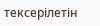тексерілетін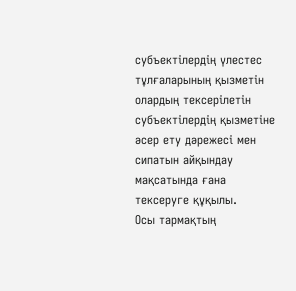субъектілердің үлестес тұлғаларының қызметін олардың тексерілетін субъектілердің қызметіне əсер ету дəрежесі мен сипатын айқындау мақсатында ғана тексеруге құқылы.
Осы тармақтың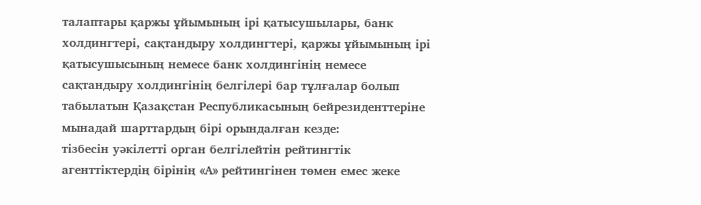талаптары қаржы ұйымының ірі қатысушылары, банк холдингтері, сақтандыру холдингтері, қаржы ұйымының ірі қатысушысының немесе банк холдингінің немесе сақтандыру холдингінің белгілері бар тұлғалар болып табылатын Қазақстан Республикасының бейрезиденттеріне мынадай шарттардың бірі орындалған кезде:
тізбесін уəкілетті орган белгілейтін рейтингтік агенттіктердің бірінің «А» рейтингінен төмен емес жеке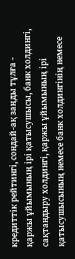кредиттік рейтингі, сондай-ақ заңды тұлға - қаржы ұйымының ірі қатысушысы, банк холдингі, сақтандыру холдингі, қаржы ұйымының ірі қатысушысының немесе банк холдингінің немесе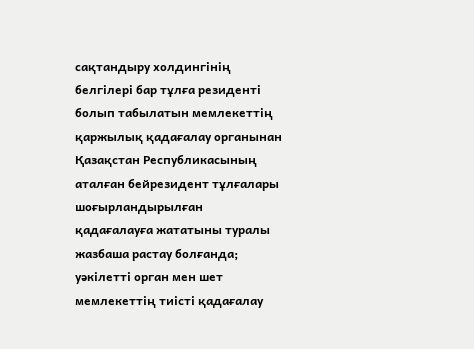сақтандыру холдингінің белгілері бар тұлға резиденті болып табылатын мемлекеттің қаржылық қадағалау органынан Қазақстан Республикасының аталған бейрезидент тұлғалары шоғырландырылған қадағалауға жататыны туралы жазбаша растау болғанда;
уəкілетті орган мен шет мемлекеттің тиісті қадағалау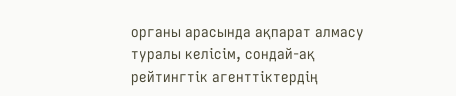органы арасында ақпарат алмасу туралы келісім, сондай-ақ рейтингтік агенттіктердің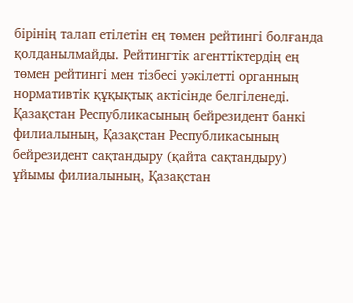бірінің талап етілетін ең төмен рейтингі болғанда қолданылмайды. Рейтингтік агенттіктердің ең төмен рейтингі мен тізбесі уəкілетті органның нормативтік құқықтық актісінде белгіленеді.
Қазақстан Республикасының бейрезидент банкі филиалының, Қазақстан Республикасының бейрезидент сақтандыру (қайта сақтандыру) ұйымы филиалының, Қазақстан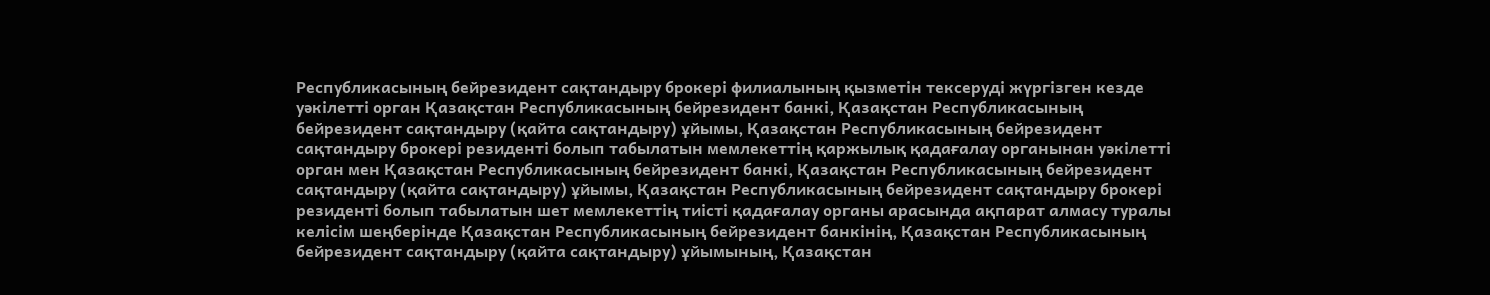Республикасының бейрезидент сақтандыру брокері филиалының қызметін тексеруді жүргізген кезде уəкілетті орган Қазақстан Республикасының бейрезидент банкі, Қазақстан Республикасының бейрезидент сақтандыру (қайта сақтандыру) ұйымы, Қазақстан Республикасының бейрезидент сақтандыру брокері резиденті болып табылатын мемлекеттің қаржылық қадағалау органынан уəкілетті орган мен Қазақстан Республикасының бейрезидент банкі, Қазақстан Республикасының бейрезидент сақтандыру (қайта сақтандыру) ұйымы, Қазақстан Республикасының бейрезидент сақтандыру брокері резиденті болып табылатын шет мемлекеттің тиісті қадағалау органы арасында ақпарат алмасу туралы келісім шеңберінде Қазақстан Республикасының бейрезидент банкінің, Қазақстан Республикасының бейрезидент сақтандыру (қайта сақтандыру) ұйымының, Қазақстан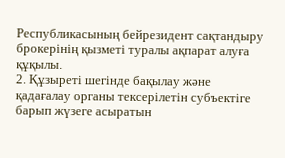Республикасының бейрезидент сақтандыру брокерінің қызметі туралы ақпарат алуға құқылы.
2. Құзыреті шегінде бақылау және қадағалау органы тексерілетін субъектіге барып жүзеге асыратын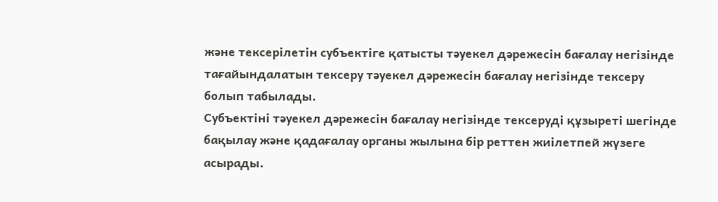және тексерілетін субъектіге қатысты тәуекел дәрежесін бағалау негізінде тағайындалатын тексеру тәуекел дәрежесін бағалау негізінде тексеру болып табылады.
Субъектіні тәуекел дәрежесін бағалау негізінде тексеруді құзыреті шегінде бақылау және қадағалау органы жылына бір реттен жиілетпей жүзеге асырады.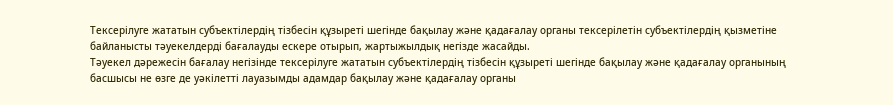Тексерілуге жататын субъектілердің тізбесін құзыреті шегінде бақылау және қадағалау органы тексерілетін субъектілердің қызметіне байланысты тәуекелдерді бағалауды ескере отырып, жартыжылдық негізде жасайды.
Тәуекел дәрежесін бағалау негізінде тексерілуге жататын субъектілердің тізбесін құзыреті шегінде бақылау және қадағалау органының басшысы не өзге де уәкілетті лауазымды адамдар бақылау және қадағалау органы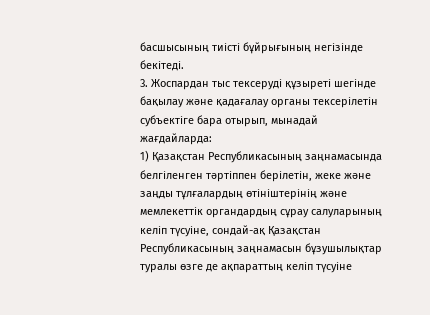басшысының тиісті бұйрығының негізінде бекітеді.
3. Жоспардан тыс тексеруді құзыреті шегінде бақылау және қадағалау органы тексерілетін субъектіге бара отырып, мынадай жағдайларда:
1) Қазақстан Республикасының заңнамасында белгіленген тәртіппен берілетін, жеке және заңды тұлғалардың өтініштерінің және мемлекеттік органдардың сұрау салуларының келіп түсуіне, сондай-ақ Қазақстан Республикасының заңнамасын бұзушылықтар туралы өзге де ақпараттың келіп түсуіне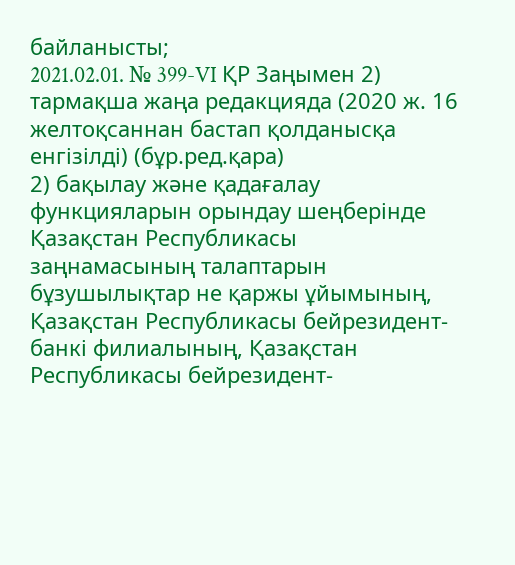байланысты;
2021.02.01. № 399-VI ҚР Заңымен 2) тармақша жаңа редакцияда (2020 ж. 16 желтоқсаннан бастап қолданысқа енгізілді) (бұр.ред.қара)
2) бақылау және қадағалау функцияларын орындау шеңберінде Қазақстан Республикасы заңнамасының талаптарын бұзушылықтар не қаржы ұйымының, Қазақстан Республикасы бейрезидент-банкі филиалының, Қазақстан Республикасы бейрезидент-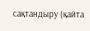сақтандыру (қайта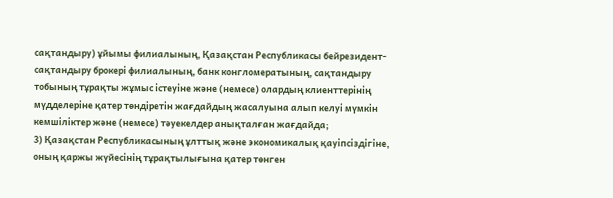сақтандыру) ұйымы филиалының, Қазақстан Республикасы бейрезидент-сақтандыру брокері филиалының, банк конгломератының, сақтандыру тобының тұрақты жұмыс істеуіне және (немесе) олардың клиенттерінің мүдделеріне қатер төндіретін жағдайдың жасалуына алып келуі мүмкін кемшіліктер және (немесе) тәуекелдер анықталған жағдайда;
3) Қазақстан Республикасының ұлттық және экономикалық қауіпсіздігіне, оның қаржы жүйесінің тұрақтылығына қатер төнген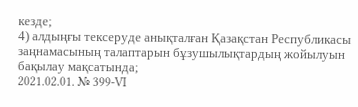кезде;
4) алдыңғы тексеруде анықталған Қазақстан Республикасы заңнамасының талаптарын бұзушылықтардың жойылуын бақылау мақсатында;
2021.02.01. № 399-VI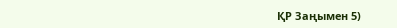ҚР Заңымен 5)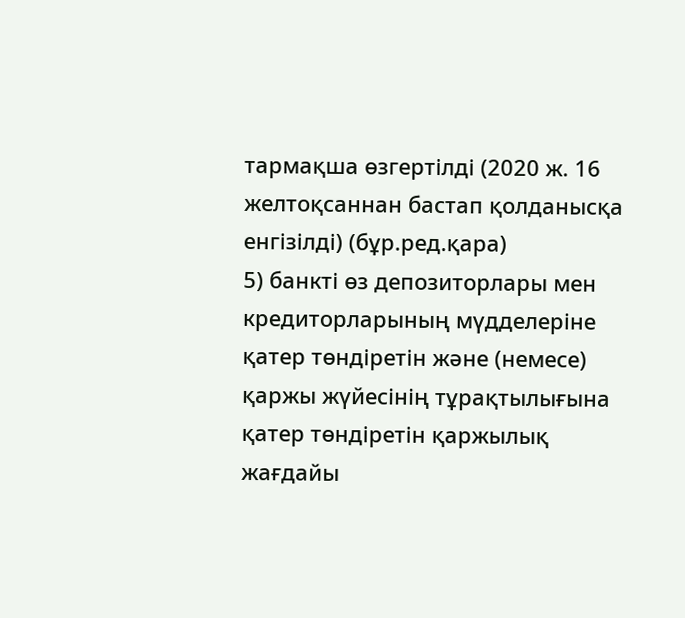тармақша өзгертілді (2020 ж. 16 желтоқсаннан бастап қолданысқа енгізілді) (бұр.ред.қара)
5) банкті өз депозиторлары мен кредиторларының мүдделеріне қатер төндіретін және (немесе) қаржы жүйесінің тұрақтылығына қатер төндіретін қаржылық жағдайы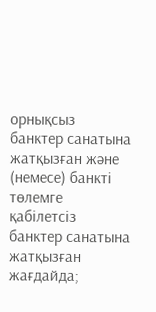орнықсыз банктер санатына жатқызған және (немесе) банкті төлемге қабілетсіз банктер санатына жатқызған жағдайда;